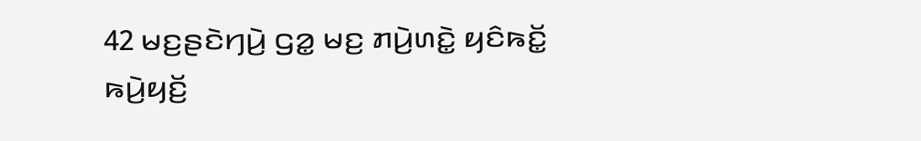42 ꤗꤢ꤬ꤔꤢꤧꤚꤣꤧ꤬ ꤞꤤ꤭ ꤗꤢ꤬ ꤊꤣꤧ꤬ꤛꤢꤧ꤭ ꤟꤢꤨꤒꤢꤩ꤭ ꤒꤣꤧ꤬ꤟꤢꤩ꤬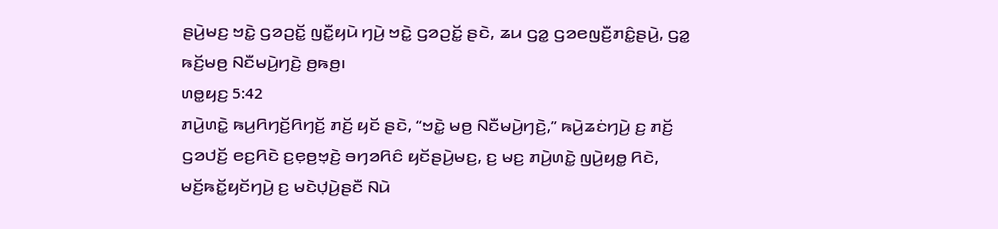ꤔꤣꤧ꤬ꤗꤢ꤬ ꤠꤢꤧ꤭ ꤞꤤꤑꤢꤩ꤭ ꤜꤢꤪ꤭ꤟꤣꤧ ꤚꤣꤧ꤬ ꤠꤢꤧ꤭ ꤞꤤꤑꤢꤩ꤭ ꤔꤢꤧ, ꤘꤣ ꤞꤤ꤭ ꤞꤤꤕꤜꤢꤪ꤬ꤊꤢꤨ꤭ꤔꤣꤧ꤬, ꤞꤤ꤭ ꤒꤢꤩ꤬ꤗꤥ꤬ ꤡꤢꤪꤗꤣꤧ꤬ꤚꤢꤧ꤬ ꤥ꤬ꤒꤥ꤬꤯
ꤛꤥ꤭ꤟꤢ꤬ 5:42
ꤊꤣꤧ꤬ꤛꤢꤧ꤭ ꤒꤣ꤬ꤖꤚꤢꤩ꤬ꤖꤚꤢꤩ꤬ ꤊꤢꤩ꤬ ꤟꤢꤩ ꤔꤢꤧ, “ꤠꤢꤧ꤭ ꤗꤥ꤬ ꤡꤢꤪꤗꤣꤧ꤬ꤚꤢꤧ꤬,” ꤒꤣꤧ꤬ꤘꤢꤦꤚꤣꤧ꤬ ꤢ꤬ ꤊꤢꤩ꤬ ꤞꤤꤓꤢꤩ꤬ ꤕꤢ꤬ꤖꤢꤧ ꤢ꤬ꤕ꤫ꤥ꤬ꤠ꤫ꤢꤧ꤬ ꤋꤚꤤꤖꤢꤨ ꤟꤢꤩꤔꤣꤧ꤬ꤗꤢ꤬, ꤢ꤬ ꤗꤢ꤬ ꤊꤣꤧ꤬ꤛꤢꤧ꤭ ꤜꤣꤧ꤬ꤟꤥ꤭ ꤖꤢꤧ, ꤗꤢꤩ꤬ꤒꤢꤩ꤭ꤟꤢꤩꤚꤣꤧ꤬ ꤢ꤬ ꤗꤢꤧꤓ꤫ꤣꤧ꤬ꤔꤢꤪ ꤡꤣꤧ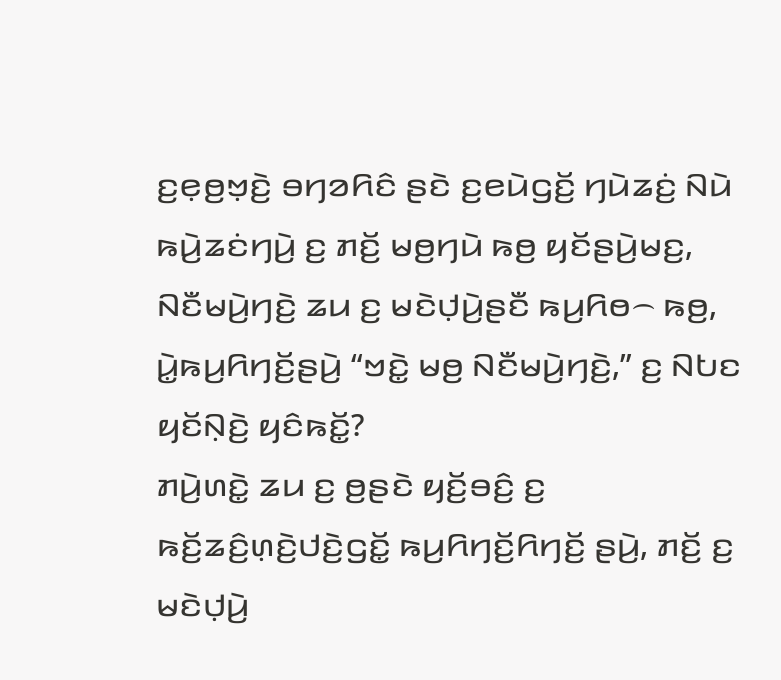ꤢ꤬ꤕ꤫ꤥ꤬ꤠ꤫ꤢꤧ꤬ ꤋꤚꤤꤖꤢꤨ ꤔꤢꤧ ꤢ꤬ꤕꤣꤧꤞꤢꤩ꤬ ꤚꤣꤧꤘꤢꤦ꤬ ꤡꤣꤧ ꤒꤣꤧ꤬ꤘꤢꤦꤚꤣꤧ꤬ ꤢ꤬ ꤊꤢꤩ꤬ ꤗꤥ꤬ꤚꤣꤧ ꤒꤥ꤬ ꤟꤢꤩꤔꤣꤧ꤬ꤗꤢ꤬, ꤡꤢꤪꤗꤣꤧ꤬ꤚꤢꤧ꤬ ꤘꤣ ꤢ꤬ ꤗꤢꤧꤓ꤫ꤣꤧ꤬ꤔꤢꤪ ꤒꤣ꤬ꤖꤥ꤮ ꤒꤥ꤬, ꤣꤧ꤭ꤒꤣ꤬ꤖꤚꤢꤩ꤬ꤔꤣꤧ꤬ “ꤠꤢꤧ꤭ ꤗꤥ꤬ ꤡꤢꤪꤗꤣꤧ꤬ꤚꤢꤧ꤬,” ꤢ꤬ ꤡꤝꤢ ꤟꤢꤩꤡ꤫ꤢꤧ꤬ ꤟꤢꤨꤒꤢꤩ꤭?
ꤊꤣꤧ꤬ꤛꤢꤧ꤭ ꤘꤣ ꤢ꤬ ꤥ꤬ꤔꤢꤧ ꤟꤢꤩ꤬ꤋꤢꤨ꤬ ꤢ꤬ ꤒꤢꤩ꤬ꤘꤢꤨ꤬ꤛ꤫ꤢꤧ꤬ꤓꤢꤧ꤬ꤞꤢꤩ꤭ ꤒꤣ꤬ꤖꤚꤢꤩ꤬ꤖꤚꤢꤩ꤬ ꤔꤣꤧ꤬, ꤊꤢꤩ꤬ ꤢ꤬ ꤗꤢꤧꤓ꤫ꤣꤧ꤬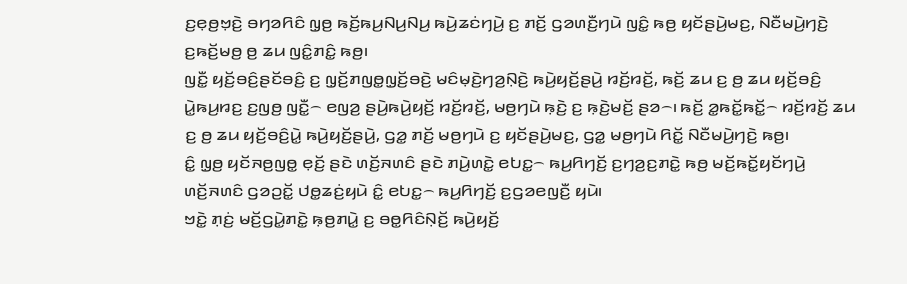ꤢ꤬ꤕ꤫ꤥ꤬ꤠ꤫ꤢꤧ꤬ ꤋꤚꤤꤖꤢꤨ ꤜ꤫ꤥ꤬ ꤒꤢꤩ꤬ꤒꤣ꤬ꤡꤣ꤬ꤡꤣ꤬ ꤒꤣꤧ꤬ꤘꤢꤦꤚꤣꤧ꤬ ꤢ꤬ ꤊꤢꤩ꤬ ꤞꤤꤛꤢꤪ꤬ꤚꤣꤧ ꤜꤢꤨ꤭ ꤒꤥ꤬ ꤟꤢꤩꤔꤣꤧ꤬ꤗꤢ꤬, ꤡꤢꤪꤗꤣꤧ꤬ꤚꤢꤧ꤬ ꤢ꤬ꤒꤢꤩ꤬ꤗꤥ꤬ ꤥ꤬ ꤘꤣ ꤜꤢꤨ꤭ꤊꤢꤨ꤭ ꤒꤥ꤬꤯
ꤜꤢꤪ꤭ ꤟꤢꤩ꤬ꤋꤢꤨ꤬ꤔꤢꤩꤋꤢꤨ꤬ ꤢ꤬ ꤜ꤫ꤢꤩ꤬ꤊꤜꤥ꤭ꤜ꤫ꤢꤩ꤬ꤋꤢꤧ꤬ ꤗꤢꤨꤗ꤫ꤢꤧ꤬ꤚꤤ꤬ꤡ꤫ꤢꤧ꤬ ꤒꤣꤧ꤬ꤟꤢꤩ꤬ꤔꤣꤧ꤬ ꤙꤢꤩ꤬ꤙꤢꤩ꤬, ꤒꤢꤩ꤬ ꤘꤣ ꤢ꤬ ꤥ꤬ ꤘꤣ ꤟꤢꤩ꤬ꤋꤢꤨ꤬ ꤣꤧ꤭ꤒꤣ꤬ꤙꤢ꤬ ꤢ꤬ꤜꤥ꤬ ꤜꤢꤪ꤭꤮ ꤕꤜꤤ꤬ ꤔꤣꤧ꤬ꤒꤣꤧ꤬ꤟꤢꤩ꤬ ꤙꤢꤩ꤬ꤙꤢꤩ꤬, ꤗꤥ꤬ꤚꤣꤧ ꤒ꤫ꤢꤧ꤬ ꤢ꤬ ꤒ꤫ꤢꤧ꤬ꤗꤢꤩ꤬ ꤔꤤ꤮꤯ ꤒꤢꤩ꤬ ꤤ꤭ꤒꤢꤩ꤭ꤒꤢꤩ꤭꤮ ꤙꤢꤩ꤬ꤙꤢꤩ꤬ ꤘꤣ ꤢ꤬ ꤥ꤬ ꤘꤣ ꤟꤢꤩ꤬ꤋꤢꤨ꤬ꤣꤧ꤭ ꤒꤣꤧ꤬ꤟꤢꤩ꤬ꤔꤣꤧ꤬, ꤞꤤ꤭ ꤊꤢꤩ꤬ ꤗꤥ꤬ꤚꤣꤧ ꤢ꤬ ꤟꤢꤩꤔꤣꤧ꤬ꤗꤢ꤬, ꤞꤤ꤭ ꤗꤥ꤬ꤚꤣꤧ ꤖꤢꤩ꤭ ꤡꤢꤪꤗꤣꤧ꤬ꤚꤢꤧ꤬ ꤒꤥ꤬꤯
ꤢꤨ꤭ ꤜ꤫ꤥ꤬ ꤟꤢꤩꤏꤥ꤬ꤜꤥ꤭ ꤕ꤫ꤢꤩ꤬ ꤔꤢꤧ ꤛꤢꤩ꤬ꤏꤛꤢꤨ ꤔꤢꤧ ꤊꤣꤧ꤬ꤛꤢꤧ꤭ ꤕꤝꤢ꤭꤮ ꤒꤣ꤬ꤖꤚꤢꤩ꤬ ꤢ꤬ꤚꤤ꤬ꤢ꤬ꤊꤢꤧ꤭ ꤒꤥ꤬ ꤗꤢꤩ꤬ꤒꤢꤩ꤭ꤟꤢꤩꤚꤣꤧ꤬ ꤛꤢꤩ꤬ꤏꤛꤢꤨ ꤞꤤꤑꤢꤩ꤭ ꤓꤥ꤭ꤘꤢꤦ꤬ꤟꤣꤧ ꤢꤨ꤭ ꤕꤝꤢ꤭꤮ ꤒꤣ꤬ꤖꤚꤢꤩ꤬ ꤢ꤬ꤞꤤꤕꤜꤢꤪ꤬ ꤟꤣꤧ꤯
ꤠꤢꤧ꤭ ꤊ꤫ꤢꤦ꤬ ꤗꤢꤩ꤬ꤞꤣꤧ꤭ꤊꤢꤧ꤭ ꤒ꤫ꤥ꤬ꤊꤣꤧ꤭ ꤢ꤬ ꤋꤥ꤭ꤖꤢꤨꤡ꤫ꤢꤩ꤬ ꤒꤣꤧ꤬ꤟꤢꤩ꤬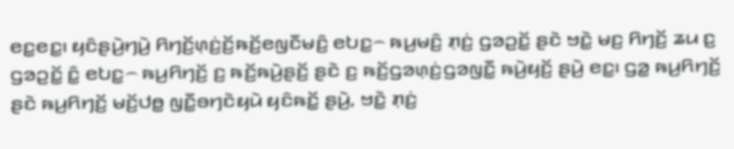ꤕꤢ꤭ꤕꤢ꤭꤯ ꤟꤢꤨꤔꤣꤧ꤬ꤚꤣꤧ꤬ ꤖꤚꤢꤩ꤬ꤛ꤫ꤢꤦ꤬ꤢꤩ꤬ꤒꤢꤩ꤬ꤕꤜꤢꤪꤗꤢꤨ꤬ ꤕꤝꤢ꤭꤮ ꤒꤣ꤬ꤗꤢꤨ꤬ ꤊ꤫ꤢꤦ꤬ ꤞꤤꤑꤢꤩ꤭ ꤔꤢꤧ ꤠꤢꤧ꤭ ꤗꤢ꤬ ꤖꤚꤢꤩ꤬ ꤘꤣ ꤢ꤬ ꤞꤤꤑꤢꤩ꤭ ꤢꤨ꤭ ꤕꤝꤢ꤭꤮ ꤒꤣ꤬ꤖꤚꤢꤩ꤬ ꤢ꤬ ꤒꤢꤩ꤬ꤒꤣꤧ꤬ꤔꤢꤩ꤬ ꤔꤢꤧ ꤢ꤬ ꤒꤢꤩ꤬ꤞꤤꤛ꤫ꤢꤦ꤬ꤞꤤꤜꤢꤪ꤭ ꤒꤣꤧ꤬ꤟꤢꤩ꤬ ꤔꤣꤧ꤬ ꤕꤢ꤭꤯ ꤞꤤ꤭ ꤒꤣ꤬ꤖꤚꤢꤩ꤬ ꤔꤢꤧ ꤒꤣ꤬ꤖꤚꤢꤩ꤬ ꤗꤢꤩ꤬ꤓꤥ꤭ ꤜꤢꤪ꤭ꤋꤚꤢꤧꤟꤣꤧ ꤟꤢꤨꤒꤢꤩ꤭ ꤔꤣꤧ꤬, ꤠꤢꤧ꤭ ꤊ꤫ꤢꤦ꤬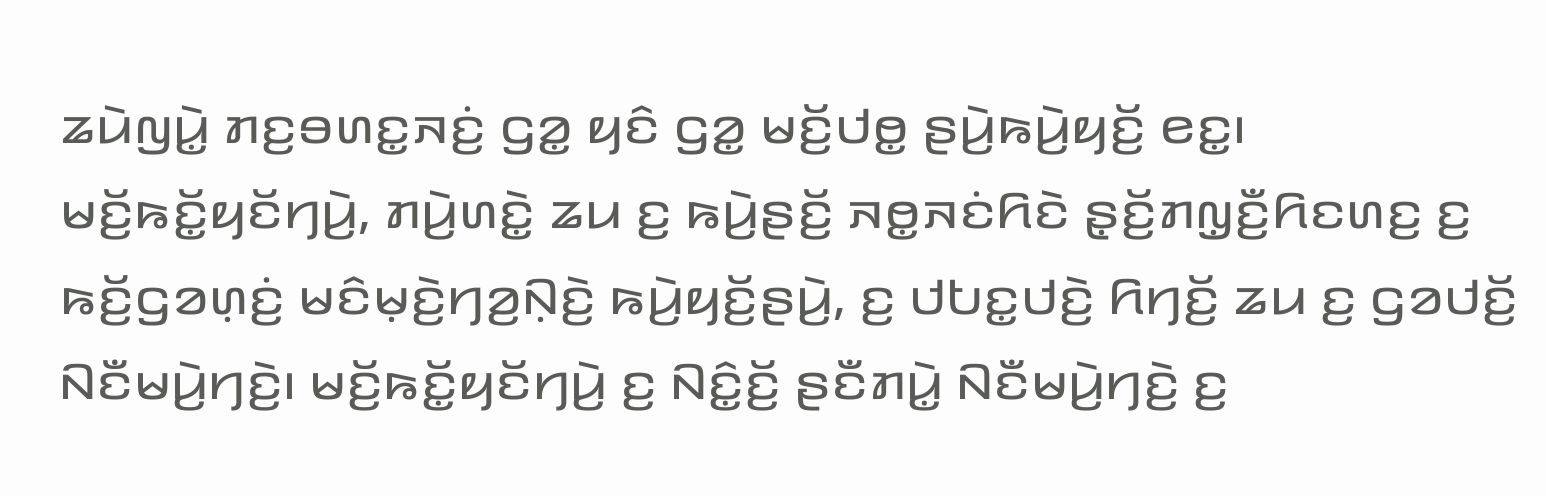ꤘꤣꤧꤜꤣꤧ꤭ ꤊꤢ꤬ꤋꤛꤢ꤭ꤏꤢꤦ꤬ ꤞꤤ꤭ ꤟꤢꤨ ꤞꤤ꤭ ꤗꤢꤩ꤬ꤓꤥ꤭ ꤔꤣꤧ꤬ꤒꤣꤧ꤬ꤟꤢꤩ꤬ ꤕꤢ꤭꤯
ꤗꤢꤩ꤬ꤒꤢꤩ꤭ꤟꤢꤩꤚꤣꤧ꤬, ꤊꤣꤧ꤬ꤛꤢꤧ꤭ ꤘꤣ ꤢ꤬ ꤒꤣꤧ꤬ꤔꤢꤩ꤬ ꤏꤥ꤭ꤏꤢꤦꤖꤢꤧ ꤔ꤫ꤢꤩ꤬ꤊꤜ꤫ꤢꤪ꤬ꤖꤢꤛꤢ꤬ ꤢ꤬ ꤒꤢꤩ꤬ꤞꤤꤛ꤫ꤢꤦ꤬ ꤗꤢꤨꤗ꤫ꤢꤧ꤬ꤚꤤ꤬ꤡ꤫ꤢꤧ꤬ ꤒꤣꤧ꤬ꤟꤢꤩ꤬ꤔꤣꤧ꤬, ꤢ꤬ ꤓꤝꤢ꤭ꤓꤢꤧ꤬ ꤖꤚꤢꤩ꤬ ꤘꤣ ꤢ꤬ ꤞꤤꤓꤢꤩ꤬ ꤡꤢꤪꤗꤣꤧ꤬ꤚꤢꤧ꤬꤯ ꤗꤢꤩ꤬ꤒꤢꤩ꤭ꤟꤢꤩꤚꤣꤧ꤬ ꤢ꤬ ꤡꤢꤨ꤭ꤢꤩ꤬ ꤔꤢꤪꤊꤣꤧ꤭ ꤡꤢꤪꤗꤣꤧ꤬ꤚꤢꤧ꤬ ꤢ꤬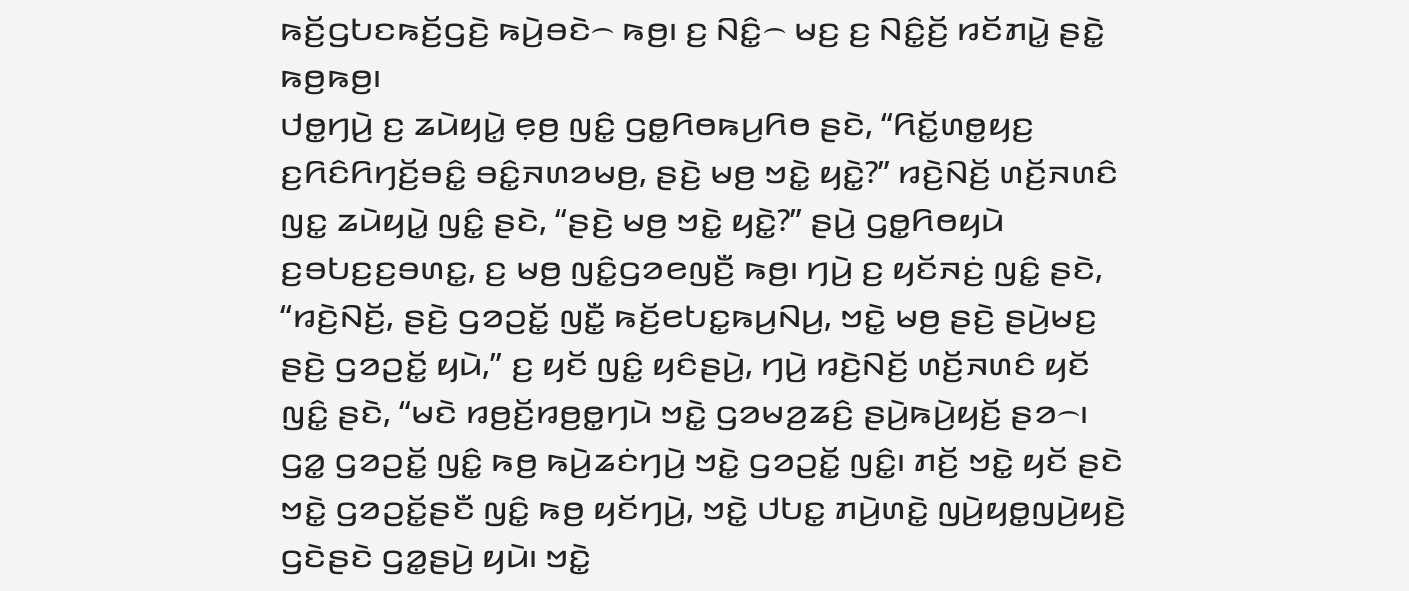ꤒꤢꤩ꤬ꤞꤝꤢꤒꤢꤩ꤬ꤞꤢꤧ꤬ ꤒꤣꤧ꤬ꤋꤢꤧ꤮ ꤒꤥ꤬꤯ ꤢ꤬ ꤡꤢꤨ꤭꤮ ꤗꤢ꤬ ꤢ꤬ ꤡꤢꤨ꤭ꤢꤩ꤬ ꤙꤢꤩꤊꤣꤧ꤭ ꤔꤢꤧ꤭ ꤒꤥ꤬ꤒꤥ꤬꤯
ꤓꤥ꤭ꤚꤣꤧ꤬ ꤢ꤬ ꤘꤣꤧꤟꤣꤧ꤭ ꤕ꤫ꤥ꤬ ꤜꤢꤨ꤭ ꤞꤥ꤭ꤖꤥꤒꤣ꤬ꤖꤥ ꤔꤢꤧ, “ꤖꤢꤩ꤭ꤛꤥ꤭ꤟꤢ꤬ ꤢ꤬ꤖꤢꤨꤖꤚꤢꤩ꤬ꤋꤢꤨ꤭ ꤋꤢꤨ꤭ꤏꤛꤤꤗꤥ꤬, ꤔꤢꤧ꤬ ꤗꤥ꤬ ꤠꤢꤧ꤭ ꤟꤢꤧ꤭?” ꤙꤢꤧ꤬ꤡꤢꤩ꤬ ꤛꤢꤩ꤬ꤏꤛꤢꤨ ꤜꤢ꤭ ꤘꤣꤧꤟꤣꤧ꤭ ꤜꤢꤨ꤭ ꤔꤢꤧ, “ꤔꤢꤧ꤬ ꤗꤥ꤬ ꤠꤢꤧ꤭ ꤟꤢꤧ꤭?” ꤔꤣꤧ꤬ ꤞꤥ꤭ꤖꤥꤟꤣꤧ ꤢ꤬ꤋꤝꤢ꤬ꤢ꤬ꤋꤛꤢ꤭, ꤢ꤬ ꤗꤥ꤬ ꤜꤢꤨ꤭ꤞꤤꤕꤜꤢꤪ꤬ ꤒꤥ꤬꤯ ꤚꤣꤧ꤬ ꤢ꤬ ꤟꤢꤩꤏꤢꤦ꤬ ꤜꤢꤨ꤭ ꤔꤢꤧ, “ꤙꤢꤧ꤬ꤡꤢꤩ꤬, ꤔꤢꤧ꤬ ꤞꤤꤑꤢꤩ꤭ ꤜꤢꤪ꤭ ꤒꤢꤩ꤬ꤕꤝꤢ꤭ꤒꤣ꤬ꤡꤣ꤬, ꤠꤢꤧ꤭ ꤗꤥ꤬ ꤔꤢꤧ꤬ ꤔꤣꤧ꤬ꤗꤢ꤬ ꤔꤢꤧ꤬ ꤞꤤꤑꤢꤩ꤭ ꤟꤣꤧ,” ꤢ꤬ ꤟꤢꤩ ꤜꤢꤨ꤭ ꤟꤢꤨꤔꤣꤧ꤬, ꤚꤣꤧ꤬ ꤙꤢꤧ꤬ꤡꤢꤩ꤬ ꤛꤢꤩ꤬ꤏꤛꤢꤨ ꤟꤢꤩ ꤜꤢꤨ꤭ ꤔꤢꤧ, “ꤗꤢꤧ ꤙꤥ꤬ꤢꤩ꤬ꤙꤥ꤬ꤥ꤭ꤚꤣꤧ ꤠꤢꤧ꤭ ꤞꤤꤗꤤ꤬ꤘꤢꤨ꤬ ꤔꤣꤧ꤬ꤒꤣꤧ꤬ꤟꤢꤩ꤬ ꤔꤤ꤮꤯
ꤞꤤ꤭ ꤞꤤꤑꤢꤩ꤭ ꤜꤢꤨ꤭ ꤒꤥ꤬ ꤒꤣꤧ꤬ꤘꤢꤦꤚꤣꤧ꤬ ꤠꤢꤧ꤭ ꤞꤤꤑꤢꤩ꤭ ꤜꤢꤨ꤭꤯ ꤊꤢꤩ꤬ ꤠꤢꤧ꤭ ꤟꤢꤩ ꤔꤢꤧ ꤠꤢꤧ꤭ ꤞꤤꤑꤢꤩ꤭ꤔꤢꤪ ꤜꤢꤨ꤭ ꤒꤥ꤬ ꤟꤢꤩꤚꤣꤧ꤬, ꤠꤢꤧ꤭ ꤓꤝꤢ꤭ ꤊꤣꤧ꤬ꤛꤢꤧ꤭ ꤜꤣꤧ꤬ꤟꤥ꤭ꤜꤣꤧ꤬ꤟꤢꤧ꤬ ꤞꤢꤧꤔꤢꤧ ꤞꤤ꤭ꤔꤣꤧ꤬ ꤟꤣꤧ꤯ ꤠꤢꤧ꤭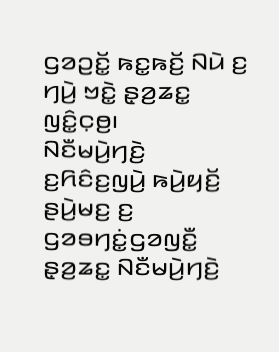ꤞꤤꤑꤢꤩ꤭ ꤒꤢ꤭ꤒꤢꤩ꤬ ꤡꤣꤧ ꤢ꤬ ꤚꤣꤧ꤬ ꤠꤢꤧ꤭ ꤔ꤫ꤤ꤬ꤘꤢ꤭ ꤜꤢꤨ꤭ꤍ꤫ꤥ꤬꤯
ꤡꤢꤪꤗꤣꤧ꤬ꤚꤢꤧ꤬ ꤢ꤬ꤖꤢꤨꤢ꤬ꤜꤣꤧ꤬ ꤒꤣꤧ꤬ꤟꤢꤩ꤬ ꤔꤣꤧ꤬ꤗꤢ꤬ ꤢ꤬ ꤞꤤꤋꤚꤢꤦ꤭ꤞꤤꤜꤢꤪ꤭ ꤔ꤫ꤤ꤬ꤘꤢ꤭ ꤡꤢꤪꤗꤣꤧ꤬ꤚꤢꤧ꤬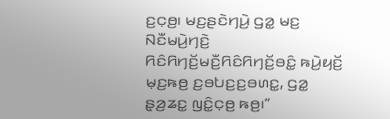ꤢ꤬ꤍ꤫ꤥ꤬꤯ ꤗꤢ꤬ꤔꤢꤧꤚꤣꤧ꤬ ꤞꤤ꤭ ꤗꤢ꤬ ꤡꤢꤪꤗꤣꤧ꤬ꤚꤢꤧ꤬ ꤖꤢꤨꤖꤚꤢꤩ꤬ꤗꤢꤪ꤬ꤖꤢꤨꤖꤚꤢꤩ꤬ꤋꤢꤨ꤭ ꤒꤣꤧ꤬ꤟꤢꤩ꤬ ꤗ꤫ꤢ꤬ꤒꤥ꤬ ꤢ꤬ꤋꤝꤢ꤬ꤢ꤬ꤋꤛꤢ꤭, ꤞꤤ꤭ ꤔ꤫ꤤ꤬ꤘꤢ꤭ ꤜꤢꤨ꤭ꤍ꤫ꤥ꤬ ꤒꤥ꤬꤯”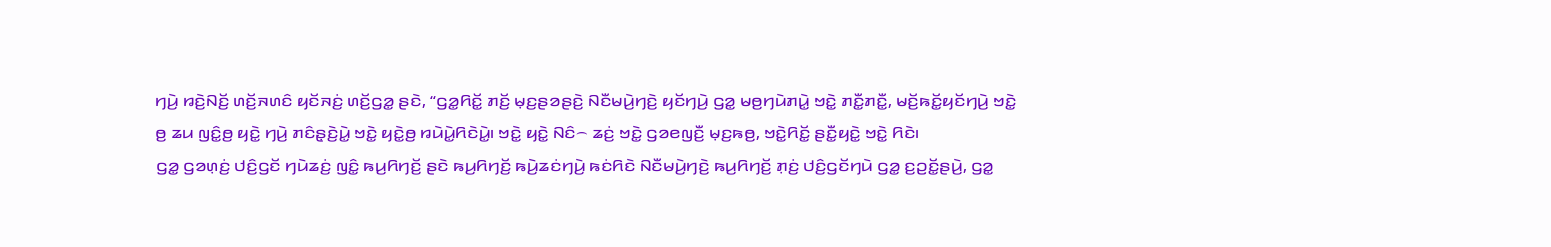ꤚꤣꤧ꤬ ꤙꤢꤧ꤬ꤡꤢꤩ꤬ ꤛꤢꤩ꤬ꤏꤛꤢꤨ ꤟꤢꤩꤏꤢꤦ꤬ ꤛꤢꤩ꤬ꤞꤤ꤭ ꤔꤢꤧ, “ꤞꤤ꤭ꤖꤢꤩ꤭ ꤊꤢꤩ꤬ ꤗ꤫ꤢ꤬ꤔꤤꤔꤢꤧ꤬ ꤡꤢꤪꤗꤣꤧ꤬ꤚꤢꤧ꤬ ꤟꤢꤩꤚꤣꤧ꤬ ꤞꤤ꤭ ꤗꤥ꤬ꤚꤣꤧꤊꤣꤧ꤭ ꤠꤢꤧ꤭ ꤊꤢꤪ꤭ꤊꤢꤪ꤭, ꤗꤢꤩ꤬ꤒꤢꤩ꤭ꤟꤢꤩꤚꤣꤧ꤬ ꤠꤢꤧ꤭ ꤥ꤬ ꤘꤣ ꤜꤢꤨ꤭ꤥ꤬ ꤟꤢꤧ꤭ ꤚꤣꤧ꤬ ꤊꤢꤨꤔ꤫ꤢꤧ꤬ꤣꤧ꤭ ꤠꤢꤧ꤭ ꤟꤢꤧ꤭ꤥ꤬ ꤙꤣꤧꤣꤧ꤭ꤖꤢꤧꤣꤧ꤭꤯ ꤠꤢꤧ꤭ ꤟꤢꤧ꤭ ꤡꤢꤨ꤮ ꤘꤢꤦ꤬ ꤠꤢꤧ꤭ ꤞꤤꤕꤜꤢꤪ꤬ ꤗ꤫ꤢ꤬ꤒꤥ꤬, ꤠꤢꤧ꤭ꤖꤢꤩ꤭ ꤔꤢꤪ꤭ꤟꤢꤧ꤭ ꤠꤢꤧ꤭ ꤖꤢꤧ꤯
ꤞꤤ꤭ ꤞꤤꤛ꤫ꤢꤦ꤬ ꤓꤢꤨ꤬ꤞꤢꤩ ꤚꤣꤧꤘꤢꤦ꤬ ꤜꤢꤨ꤭ ꤒꤣ꤬ꤖꤚꤢꤩ꤬ ꤔꤢꤧ ꤒꤣ꤬ꤖꤚꤢꤩ꤬ ꤒꤣꤧ꤬ꤘꤢꤦꤚꤣꤧ꤬ ꤒꤢꤦꤖꤢꤧ ꤡꤢꤪꤗꤣꤧ꤬ꤚꤢꤧ꤬ ꤒꤣ꤬ꤖꤚꤢꤩ꤬ ꤊ꤫ꤢꤦ꤬ ꤓꤢꤨ꤬ꤞꤢꤩꤚꤣꤧ ꤞꤤ꤭ ꤢ꤬ꤑꤢꤩ꤭ꤔꤣꤧ꤬, ꤞꤤ꤭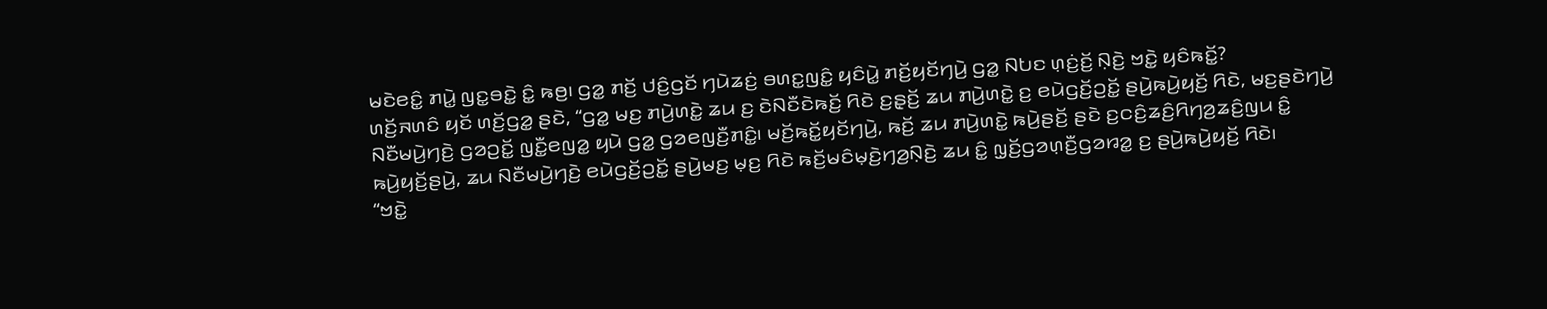ꤗꤢꤧꤕꤢꤨ꤭ ꤊꤣꤧ꤭ ꤜꤢ꤭ꤋꤢꤧ꤭ ꤢꤨ꤭ ꤒꤥ꤬꤯ ꤞꤤ꤭ ꤊꤢꤩ꤬ ꤓꤢꤨ꤬ꤞꤢꤩ ꤚꤣꤧꤘꤢꤦ꤬ ꤋꤛꤢ꤭ꤜꤢꤨ꤭ ꤟꤢꤨꤣꤧ꤭ ꤊꤢꤩ꤬ꤟꤢꤩꤚꤣꤧ꤬ ꤞꤤ꤭ ꤡꤝꤢ ꤛ꤫ꤢꤦ꤬ꤢꤩ꤬ ꤡ꤫ꤢꤧ꤬ ꤠꤢꤧ꤭ ꤟꤢꤨꤒꤢꤩ꤭?
ꤛꤢꤩ꤬ꤏꤛꤢꤨ ꤟꤢꤩ ꤛꤢꤩ꤬ꤞꤤ꤭ ꤔꤢꤧ, “ꤞꤤ꤭ ꤗꤢ꤬ ꤊꤣꤧ꤬ꤛꤢꤧ꤭ ꤘꤣ ꤢ꤬ ꤢꤧꤡꤢꤪꤢꤧꤒꤢꤩ꤬ ꤖꤢꤧ ꤢ꤬ꤔ꤫ꤢꤩ꤬ ꤘꤣ ꤊꤣꤧ꤬ꤛꤢꤧ꤭ ꤢ꤬ ꤕꤣꤧꤞꤢꤩ꤬ꤑꤢꤩ꤭ ꤔꤣꤧ꤬ꤒꤣꤧ꤬ꤟꤢꤩ꤬ ꤖꤢꤧ, ꤗꤢ꤬ꤔꤢꤧꤚꤣꤧ꤬ ꤡꤢꤪꤗꤣꤧ꤬ꤚꤢꤧ꤬ ꤞꤤꤑꤢꤩ꤭ ꤜꤢꤪ꤭ꤕꤜꤤ꤭ ꤟꤣꤧ ꤞꤤ꤭ ꤞꤤꤕꤜꤢꤪ꤬ꤊꤢꤨ꤭꤯ ꤗꤢꤩ꤬ꤒꤢꤩ꤭ꤟꤢꤩꤚꤣꤧ꤬, ꤒꤢꤩ꤬ ꤘꤣ ꤊꤣꤧ꤬ꤛꤢꤧ꤭ ꤒꤣꤧ꤬ꤔꤢꤩ꤬ ꤔꤢꤧ ꤢ꤬ꤍꤢꤨ꤬ꤘꤢꤨ꤬ꤖꤚꤤ꤬ꤘꤢꤨ꤬ꤜꤣ ꤢꤨ꤭ ꤒꤣꤧ꤬ꤟꤢꤩ꤬ꤔꤣꤧ꤬, ꤘꤣ ꤡꤢꤪꤗꤣꤧ꤬ꤚꤢꤧ꤬ ꤕꤣꤧꤞꤢꤩ꤬ꤑꤢꤩ꤭ ꤔꤣꤧ꤬ꤗꤢ꤬ ꤗ꤫ꤢ꤬ ꤖꤢꤧ ꤒꤢꤩ꤬ꤗꤢꤨꤗ꤫ꤢꤧ꤬ꤚꤤ꤬ꤡ꤫ꤢꤧ꤬ ꤘꤣ ꤢꤨ꤭ ꤜ꤫ꤢꤩ꤬ꤞꤤꤛ꤫ꤢꤪ꤬ꤞꤤꤙꤤ꤭ ꤢ꤬ ꤔꤣꤧ꤬ꤒꤣꤧ꤬ꤟꤢꤩ꤬ ꤖꤢꤧ꤯
“ꤠꤢꤧ꤭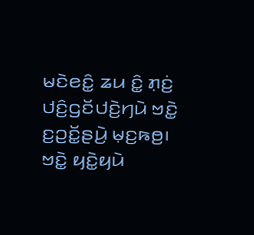ꤗꤢꤧꤕꤢꤨ꤭ ꤘꤣ ꤢꤨ꤭ ꤊ꤫ꤢꤦ꤬ ꤓꤢꤨ꤬ꤞꤢꤩꤓꤢꤧ꤬ꤚꤣꤧ ꤠꤢꤧ꤭ ꤢ꤬ꤑꤢꤩ꤭ꤔꤣꤧ꤬ ꤗ꤫ꤢ꤬ꤒꤥ꤬꤯
ꤠꤢꤧ꤭ ꤟꤢꤧ꤭ꤟꤣꤧ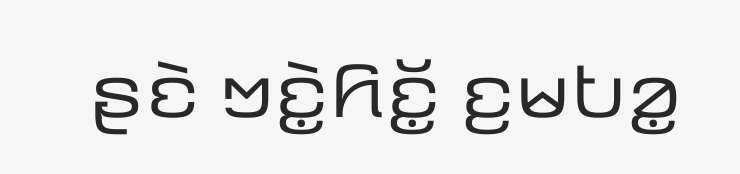ꤔꤢꤧ ꤠꤢꤧ꤭ꤖꤢꤩ꤭ ꤢ꤬ꤗꤝꤤ꤭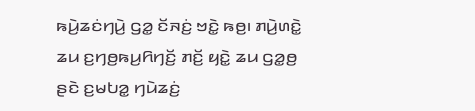ꤒꤣꤧ꤬ꤘꤢꤦꤚꤣꤧ꤬ ꤞꤤ꤭ ꤢꤩꤏꤢꤦ꤬ ꤠꤢꤧ꤭ ꤒꤥ꤬꤯ ꤊꤣꤧ꤬ꤛꤢꤧ꤭ ꤘꤣ ꤢ꤬ꤚꤥ꤬ꤒꤣ꤬ꤖꤚꤢꤩ꤬ ꤊꤢꤩ꤬ ꤟꤢꤧ꤭ ꤘꤣ ꤞꤤ꤭ꤥ꤬ ꤔꤢꤧ ꤢ꤬ꤗꤝꤤ꤭ ꤚꤣꤧꤘꤢꤦ꤬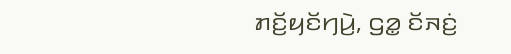ꤊꤢꤩ꤬ꤟꤢꤩꤚꤣꤧ꤬, ꤞꤤ꤭ ꤢꤩꤏꤢꤦ꤬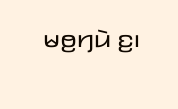ꤗꤥ꤬ꤚꤣꤧ ꤢ꤬꤯